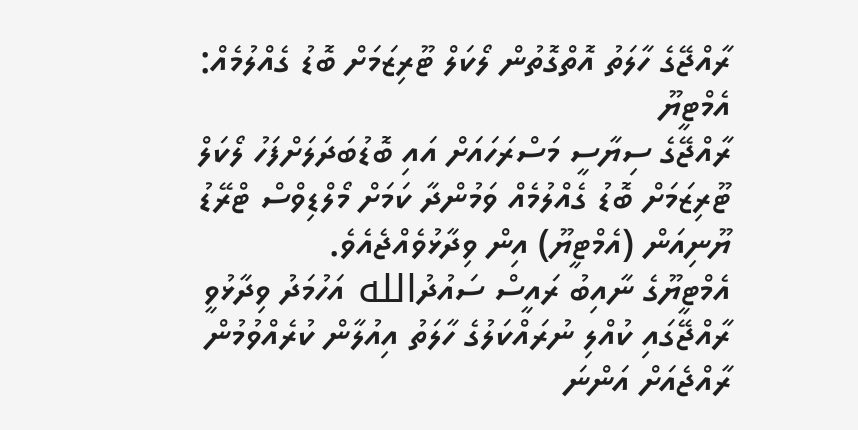ރާއްޖޭގެ ހާލަތު އޮތްގޮތުން ލޯކަލް ޓޫރިޒަމަށް ބޮޑު ގެއްލުމެއް: އެމްޓީޔޫ
ރާއްޖޭގެ ސިޔާސީ މަސްރަހައަށް އައި ބޮޑުބަދަލަށްފަހު ލޯކަލް ޓޫރިޒަމަށް ބޮޑު ގެއްލުމެއް ވަމުންދާ ކަމަށް މޯލްޑިވްސް ޓްރޭޑު ޔޫނިއަން (އެމްޓީޔޫ) އިން ވިދާޅުވެއްޖެއެވެ.
އެމްޓީޔޫގެ ނާއިބު ރައީސް ސައުދުالله އަހުމަދު ވިދާޅުވީ ރާއްޖޭގައި ކުއްލި ނުރައްކަލުގެ ހާލަތު އިއުލާން ކުރެއްވުމުން ރާއްޖެއަށް އަންނަ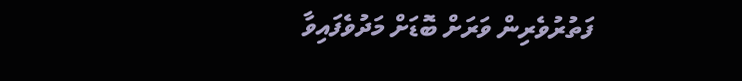ފަތުރުވެރިން ވަރަށް ބޮޑަށް މަދުވެފައިވާ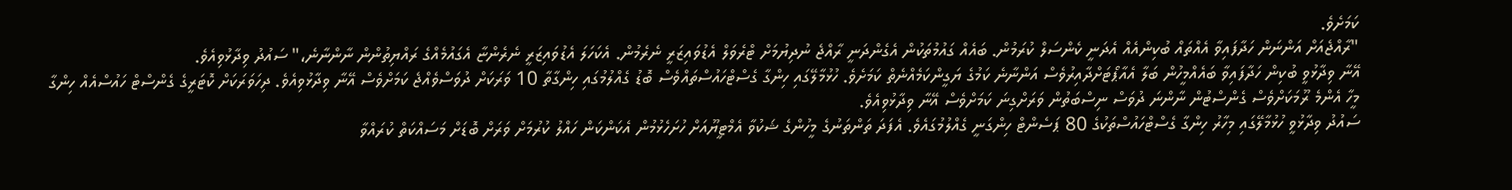ކަމަށެވެ.
"ރާއްޖެއަށް އަންނަން ހަދާފައިވާ އެއްތައް ބުކިންއެއް އެދަނީ ކެންސަލް ކުރަމުން. ބައެއް ގައުމުތަކުން އެގެންދަނީ ރާއްޖެ ނުދިޔުމަށް ޓްރެވަލް އެޑުވައިޒަރީ ނެރެމުން. އެކަހަލަ އެޑުވައިޒަރީ ނެރެންޏާ އެގައުމެއްގެ ރައްޔިތުންން ނާންނާނެ،" ސައުދު ވިދާޅުވިއެވެ.
އޭނާ ވިދާޅުވީ ބުކިން ހަދާފައިވާ ބައެއްމީހުން ބަލާ އެއާޕޯޓަށްދާއިރުވެސް އަންނާނެ ކަމުގެ ޔަގީންކަމެއްނެތް ކަމަށެވެ. ހުޅުމާލޭގައި ހިންގާ ގެސްޓްހައުސްތައްވެސް ބޮޑު ގެއްލުމުގައި ހިންގާތާ 10 ވަރަކަށް ދުވަސްވެއްޖެ ކަމަށްވެސް އޭނާ ވިދާޅުވިއެވެ. ދިހަވަރަކަށް ކޮޓަރީގެ ގެންސްޓް ހައުސްއެއް ހިންގާ މީހާ އެންމެ ރޫމަކަށްވެސް ގެންސްޓުން ނާންނަ ދުވަސް ނިސްބަތުން ވަރަށްގިނަ ކަމަށްވެސް އޭނާ ވިދާޅުވިއެވެ.
ސައުދު ވިދާޅުވީ ހުޅުމާލޭގައި މިހާރު ހިންގާ ގެސްޓްހައުސްތަކުގެ 80 ޕަސެންޓް ހިންގަނީ ގެއްލުމުގައެވެ. އެފަދަ ތަންތަނުގެ މީހުންގެ ޝަކުވާ އެމްޓީޔޫއަށް ހުށަހެޅުމުން އެކަންކަން ހައްލު ކުރުމަށް ވަރަށް ބޮޑަށް މަސައްކަތް ކުރައްވާ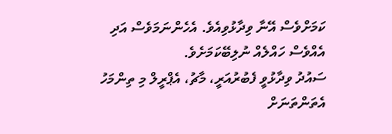ކަމަށްވެސް އޭނާ ވިދާޅުވިއެވެ. އެހެންނަމަވެސް އަދި އެއްވެސް ހައްލެއް ނުލިބޭކަމަށެވެ.
ސައުދު ވިދާޅުވީ ފެބުރުއަރީ، މާޗު، އެޕްރީލް މި ތިންމަހު އެތަންތަނަށް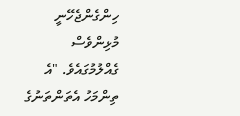ހިންގެންޖެހޭނީ މުޅިންވެސް ގެއްލުމުގައެވެ. "އެ ތިންމަހު އެތަންތަނުގެ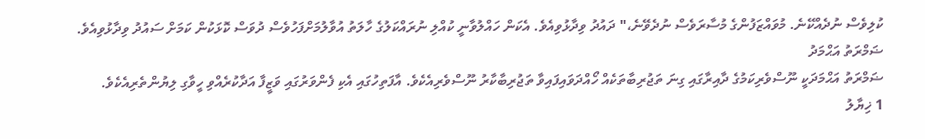ކުލިވެސް ނުދެއްކޭނެ. މުވައްޒަފުންގެ މުސާރަވެސް ނުދެވޭނެ،" ދައުދު ވިދާޅުވިއެވެ. އެކަން ހައްލުވާނީ ކުއްލި ނުރައްކަލުގެ ހާލަތު އުވާލުމަށްފަހުވެސް ދުވަސް ކޮޅަކުން ކަމަށް ސައުދު ވިދާޅުވިއެވެ.
ޟަމްރަތު އަޙްމަދު
ޟަމްރަތު އަޙްމަދަކީ ނޫސްވެރިކަމުގެ ދާއިރާގައި ގިނަ ތަޖުރިބާތަކެއް ހޯއްދަވައިފައިވާ ތަޖުރިބާކާރު ނޫސްވެރިއެކެވެ. އާފަތިހުގައި އެކި ފެންވަރުގައި ވަޒީފާ އަދާކުރެއްވި ހީވާގި ލިޔުންތެރިއެކެވެ.
1 ޚިޔާލު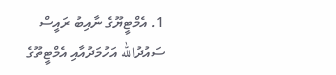1. އެމްޓީޔޫގެ ނާއިބު ރައީސް ސައުދުالله އަހުމަދުއާއި އެމްޓީތޫގެ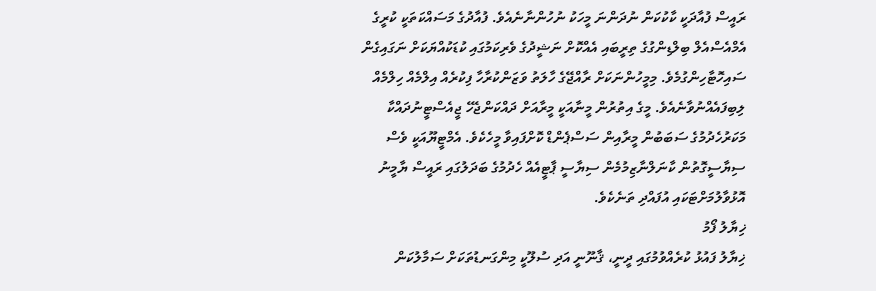ރައީސް ފުއާދަކީ ކާކުކަން ނުދަންނަ މީހަކު ނުހުންނާނެއެވެ. ފުއާދުގެ މަސައްކަތަކީ ކުރީގެ އެމްއެސްއެލް ބިލްޑިންގުގެ ތިރީބައި އެއްކޮށް ނަޝީދުގެ ވެރިކަމުގައި ކުޑަކުއްޔަކަށް ނަގައިގެން ސައިހޮޓާހިންގުމެވެ. މިމީހުންނަކަށް ރާއްޖޭގެ ހާލަތު ވަޒަންކުރާހާ ފިކުރެއް އިލްމެއް ހިލްމެއް ލިބިފައެއްނުވާނެއެވެ. މީގެ އިތުރުން މީނާއަކީ މީރާއަށް ދައްކަންޖެހޭ ޖީއެސްޓީނުދައްކާ މަކަރުހެދުމުގެ ސަބަބުން މީރާއިން ސަސްޕެންޑް ކޮށްފައިވާ މީހެކެވެ. އެމްޓީޔޫއަކީ ވެސް ސިޔާސީގޮތުން ކާނަލްނާޒިމުމެން ސިޔާސީ ޕާޓީއެއް ހެދުމުގެ ބަދަލުގައި ރައީސް ޔާމީނު އޮޅުވާލުމަށްޓަކައި އުފައްދި ތަނެކެވެ.
ޚިޔާލު ފޯމު
ޚިޔާލު ފައުޅު ކުރެއްވުމުގައި ދީނީ، ޤާނޫނީ އަދި ސުލޫކީ މިންގަނޑުތަކަށް ސަމާލުކަން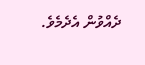ދެއްވުން އެދެމެވެ.